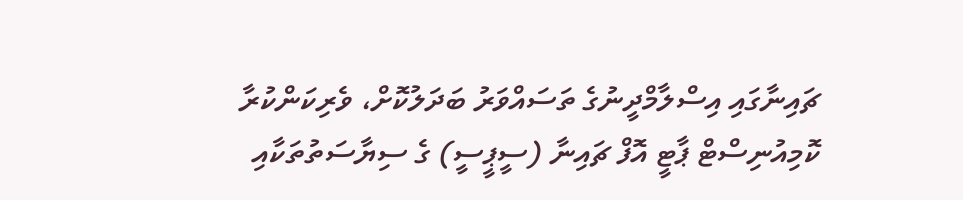ޗައިނާގައި އިސްލާމްދީނުގެ ތަސައްވަރު ބަދަލުކޮށް، ވެރިކަންކުރާ ކޮމިއުނިސްޓް ޕާޓީ އޮފް ޗައިނާ (ސީޕީސީ) ގެ ސިޔާސަތުތަކާއި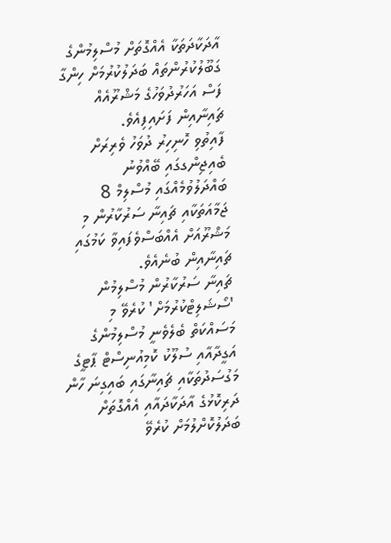އާދަކާދަތަކާ އެއްގޮތަށް މުސްލިމުންގެ ގަބޫލުކުރުންތައް ބަދަލުކުރުމަށް ހިންގާ ފަސް އަހަރުދުވަހުގެ މަޝްރޫއެއް ޗައިނާއިން ފަށައިފިއެވެ.
ފާއިތުވި ހޮނިހިރު ދުވަހު ވެރިރަށް ބެއިޖިންގގައި ބޭއްވުނު ބައްދަލުވުމެއްގައި މުސްލިމް 8 ޖަމާއަތަކާއި ޗައިނާ ސަރުކާރުން މި މަޝްރޫއަށް އެއްބަސްވެފައިވާ ކަމުގައި ޗައިނާއިން ބުނެއެވެ.
ޗައިނާ ސަރުކާރުން މުސްލިމުން 'ސޯޝަލިޓްކުރުމަށް' ކުރެވޭ މި މަސައްކަތް ބެލެވެނީ މުސްލިމުންގެ އަގީދާއާއި ސުލޫކު ކޮމިއުނިސްޓް ޕާޓީގެ މަގުސަދުތަކާއި ޗައިނާގައި ބައިގިނަ ހާން ދަރިކޮޅުގެ އާދަކާދައާއި އެއްގޮތަށް ބަދަލުކޮށްލުމަށް ކުރެވޭ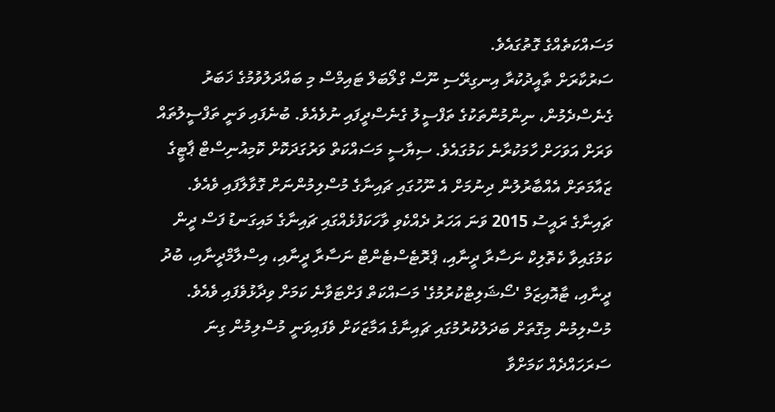މަސައްކަތެއްގެ ގޮތުގައެވެ.
ސަރުކާރަށް ތާއީދުކުރާ އިނގިރޭސި ނޫސް ގްލޯބަލް ޓައިމްސް މި ބައްދަލުވުމުގެ ޚަބަރު ގެނެސްދެމުން، ނިންމުންތަކުގެ ތަފްސީލު ގެނެސްދީފައި ނުވެއެވެ. ބުނެފައި ވަނީ ތަފްސީލުތައް ވަރަށް އަވަހަށް ހާމަކުރާނެ ކަމުގައެވެ. ސިޔާސީ މަސައްކަތް ވަރުގަދަކޮށް ކޮމިއުނިސްޓް ޕާޓީގެ ޒައާމަތަށް އެއްބާރުލުން ދިނުމަށް އެ ނޫހުގައި ޗައިނާގެ މުސްލިމުންނަށް ގޮވާލާފައި ވެއެވެ.
ޗައިނާގެ ރައީސު 2015 ވަނަ އަހަރު ދެއްކެވި ވާހަކަފުޅެއްގައި ޗައިނާގެ މައިގަނޑު ފަސް ދީން ކަމުގައިވާ ކެތޮލިކް ނަސާރާ ދީނާއި، ޕްރޮޓެސްޓެންޓް ނަސާރާ ދީނާއި، އިސްލާމްދީނާއި، ބުދު ދީނާއި، ޓާއޮއިޒަމް 'ސޯޝަލިޓްކުރުމުގެ' މަސައްކަތް ފަށްޓަވާނެ ކަމަށް ވިދާޅުވެފައި ވެއެވެ.
މުސްލިމުން މިގޮތަށް ބަދަލުކުރުމުގައި ޗައިނާގެ އަމާޒަކަށް ވެފައިވަނީ މުސްލިމުން ގިނަ ސަރަހައްދެއް ކަމަށްވާ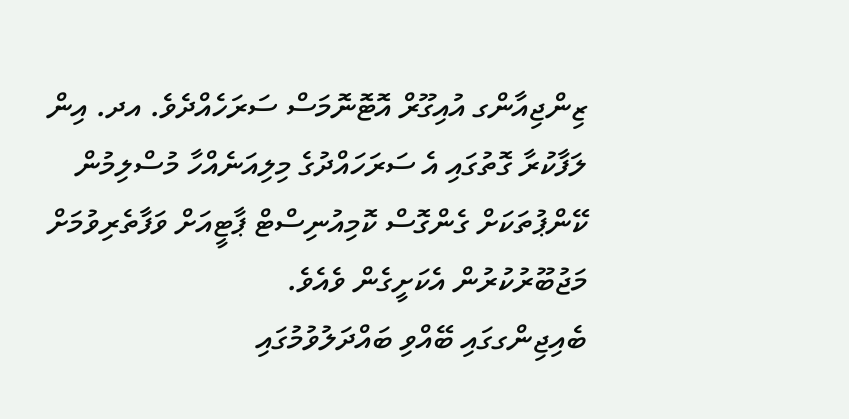ޒިންޖިއާންގ އުއިގޫރް އޮޓޮނޮމަސް ސަރަހެއްދެވެ. އދ. އިން ލަފާކުރާ ގޮތުގައި އެ ސަރަހައްދުގެ މިލިއަނެއްހާ މުސްލިމުން ކޭންޕުތަކަށް ގެންގޮސް ކޮމިއުނިސްޓް ޕާޓީއަށް ވަފާތެރިވުމަށް މަޖުބޫރުކުރުން އެކަށީގެން ވެއެވެ.
ބެއިޖިންގގައި ބޭއްވި ބައްދަލުވުމުގައި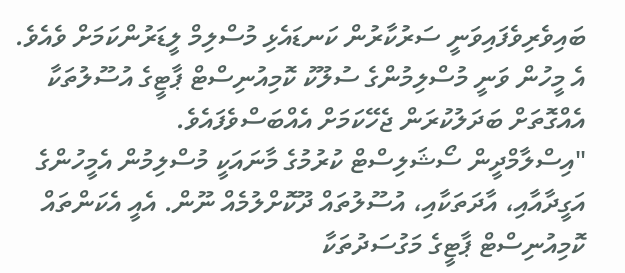ބައިވެރިވެފައިވަނީ ސަރުކާރުން ކަނޑައެޅި މުސްލިމް ލީޑަރުންކަމަށް ވެއެވެ. އެ މީހުން ވަނީ މުސްލިމުންގެ ސުލޫކު ކޮމިއުނިސްޓް ޕާޓީގެ އުސޫލުތަކާ އެއްގޮތަށް ބަދަލުކުރަން ޖެހޭކަމަށް އެއްބަސްވެފައެވެ.
"އިސްލާމްދީން ސޯޝަލިސްޓް ކުރުމުގެ މާނައަކީ މުސްލިމުން އެމީހުންގެ އަގީދާއާއި، އާދަތަކާއި، އުސޫލުތައް ދޫކޮށްލުމެއް ނޫން. އެއީ އެކަންތައް ކޮމިއުނިސްޓް ޕާޓީގެ މަގުސަދުތަކާ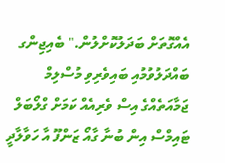އެއްގޮތަށް ބަދަލުކޮށްލުން." ބެއިޖިންގ ބައްދަލުވުމުއި ބައިވެރިވި މުސްލިމް ޖަމާއަތެއްގެ އިސް ވެރިއެއް ކަމަށް ގްލޯބަލް ޓައިމްސް އިން ބުނާ ގާއޯ ޒަންފޫ އާ ހަވާލާދީ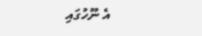އެ ނޫހުގައި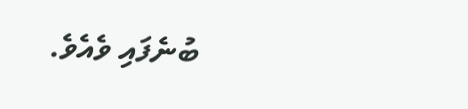ބުނެފައި ވެއެވެ.